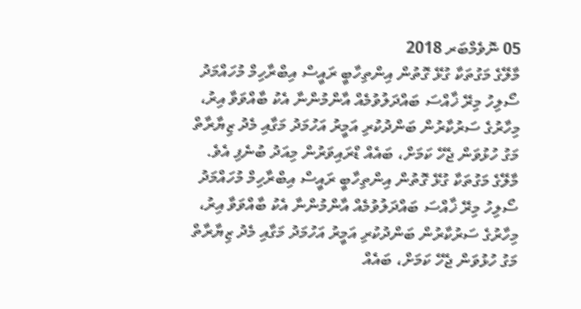05 ނޮވެމްބަރ 2018
މާލޭގެ މަގުތަކާ ގުޅޭ ގޮތުން އިންތިހާބީ ރައީސް އިބްރާހިމް މުހައްމަދު ސޯލިހު މިރޭ ޚާއްސަ ބައްދަލުވުމެއް އާންމުންނާ އެކު ބާއްވަވާ އިރު، މިހާރުގެ ސަރުކާރުން ބަންދުކުރި އަމީރު އަހުމަދު މަގާއި މެދު ޒިޔާރާތް މަގު ހުޅުވަން ޖެހޭ ކަމަށް، ބައެއް ޑްރައިވަރުން މިއަދު ބުނެފި އެވެ.
މާލޭގެ މަގުތަކާ ގުޅޭ ގޮތުން އިންތިހާބީ ރައީސް އިބްރާހިމް މުހައްމަދު ސޯލިހު މިރޭ ޚާއްސަ ބައްދަލުވުމެއް އާންމުންނާ އެކު ބާއްވަވާ އިރު، މިހާރުގެ ސަރުކާރުން ބަންދުކުރި އަމީރު އަހުމަދު މަގާއި މެދު ޒިޔާރާތް މަގު ހުޅުވަން ޖެހޭ ކަމަށް، ބައެއް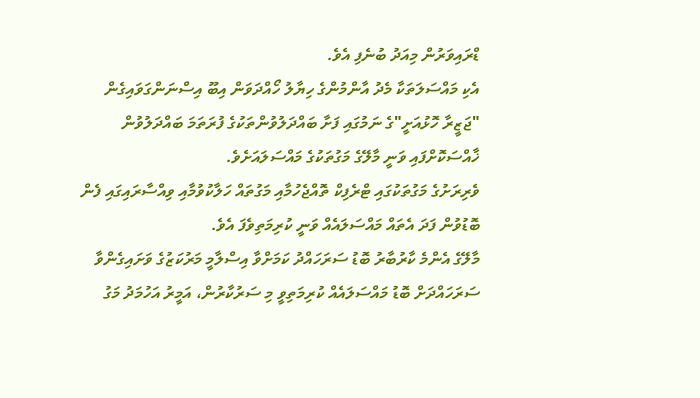ޑްރައިވަރުން މިއަދު ބުނެފި އެވެ.
އެކި މައްސަލަތަކާ މެދު އާންމުންގެ ހިޔާލު ހޯއްދަވަން އިބޫ އިސްނަންގަވައިގެން "ޖަޒީރާ ހޮޅުއަށީ"ގެ ނަމުގައި ފަށާ ބައްދަލުވުންތަކުގެ ފުރަތަމަ ބައްދަލުވުން ޚާއްސަކޮށްފައި ވަނީ މާލޭގެ މަގުތަކުގެ މައްސަލައަށެވެ.
ވެރިރަށުގެ މަގުތަކުގައި ޓްރެފިކް ތޮއްޖެހުމާއި މަގުތައް ހަލާކުވުމާއި ވިއްސާރައިގައި ފެން ބޮޑުވުން ފަދަ އެތައް މައްސަލައެއް ވަނީ ކުރިމަތިވެފަ އެވެ.
މާލޭގެ އެންމެ ކާރުބާރު ބޮޑު ސަރަހައްދު ކަމަށްވާ އިސްލާމީ މަރުކަޒުގެ ވަށައިގެންވާ ސަރަހައްދަށް ބޮޑު މައްސަލައެއް ކުރިމަތިވީ މި ސަރުކާރުން، އަމީރު އަހުމަދު މަގު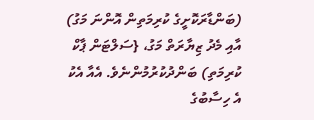(ބަންޑާރަކޮށީގެ ކުރިމަތިން އޮންނަ މަގު) އާއި މެދު ޒިޔާރަތް މަގު، {ސަލްޓަން ޕާކް ކުރިމަތި) ބަންދުކުރުމުންނެވެ. އެއާ އެކު އެ ހިސާބުގެ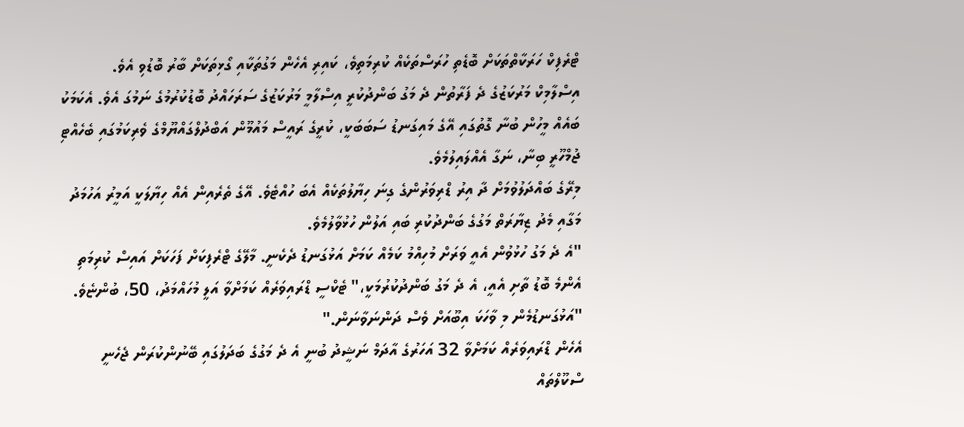ޓްރެފިކް ހަރަކާތްތަކަށް ބޮޑެތި ހުރަސްތަކެއް ކުރިމަތިވެ، ކައިރި އެހެން މަގުތަކާއި ގޯޅިތަކަށް ބާރު ބޮޑުވި އެވެ.
އިސްލާމިކް މަރުކަޒުގެ ދެ ފަރާތުން ދެ މަގު ބަންދުކުރީ އިސްލާމީ މަރުކަޒުގެ ސަރަހައްދު ބޮޑުކުރުމުގެ ނަމުގަ އެވެ. އެކަމަކު ބައެއް މީހުން ބުނާ ގޮތުގައި އޭގެ މައިގަނޑު ސަބަބަކީ، ކުރީގެ ރައީސް މައުމޫން އަބްދުލްގައްޔޫމްގެ ވެރިކަމުގައި ބެހެއްޓި ޖުމްހޫރީ ބިނާ، ނަގާ އެއްލައިލުމެވެ.
މިރޭގެ ބައްދަލުވުމަށް ދާ އިރު ޑްރިވަރުންގެ ގިނަ ހިޔާލުތަކެއް އެބަ ހުއްޓެވެ. އޭގެ ތެރެއިން އެއް ހިޔާލަކީ އަމީރު އަހުމަދު މަގާއި މެދު ޒިޔާރަތް މަގުގެ ބަންދުކުރި ބައި އަލުން ހުޅުވާލުމެވެ.
"އެ ދެ މަގު ހުޅުވުން އެއީ ވަރަށް މުހިއްމު ކަމެއް ކަމަށް އަޅުގަނޑު ދެކެނީ. މާލޭގެ ޓްރެފިކަށް ފަހަކަށް އައިސް ކުރިމަތި އެންމެ ބޮޑު ތާށި އެއީ، އެ ދެ މަގު ބަންދުކުރުމަކީ،" ޓެކްސީ ޑްރައިވަރެއް ކަމަށްވާ އަލީ މުހައްމަދު، 50، ބުންޏެވެ.
"އަޅުގަނޑުމެން މި ވާހަކަ އިބޫއަށް ވެސް ދަންނަވާނަން."
އެހެން ޑްރައިވަރެއް ކަމަށްވާ 32 އަހަރުގެ އާދަމް ނަޝީދު ބުނީ އެ ދެ މަގުގެ ބަދަލުގައި ބޭނުންކުރަން ޖެހެނީ ސްކޫލްތައް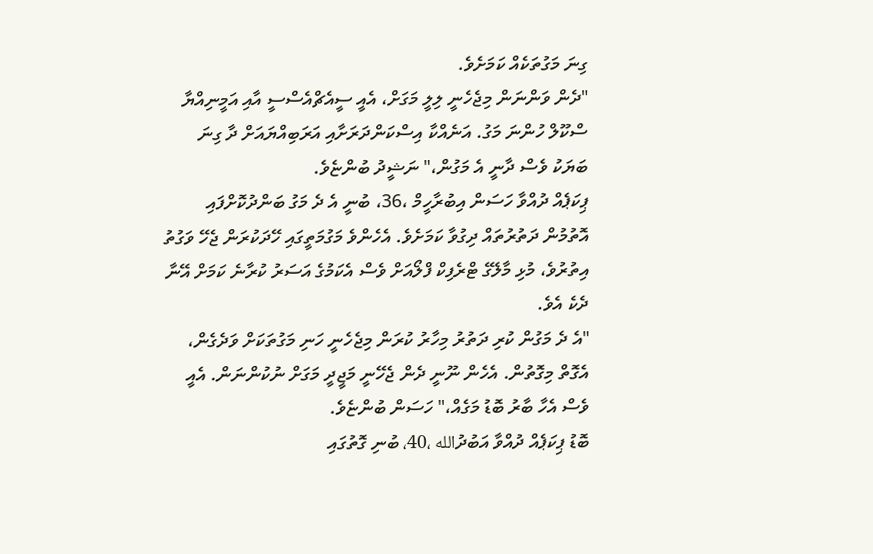ގިނަ މަގުތަކެއް ކަމަށެވެ.
"ދެން ވަންނަން މިޖެހެނީ ލިލީ މަގަށް، އެއީ ސީއެޗްއެސްސީ އާއި އަމީނިއްޔާ ސްކޫލް ހުންނަ މަގު. އަނެއްކާ އިސްކަންދަރަށާއި އަރަބިއްޔައަށް ދާ ގިނަ ބަޔަކު ވެސް ދާނީ އެ މަގުން،" ނަޝީދު ބުންޏެވެ.
ޕިކަޕެއް ދުއްވާ ހަސަން އިބުރާހީމް ،36، ބުނީ އެ ދެ މަގު ބަންދުކޮށްފައި އޮތުމުން ދަތުރުތައް ދިގުވާ ކަމަށެވެ. އެހެންވެ މަގުމަތީގައި ހޭދަކުރަން ޖެހޭ ވަގުތު އިތުރުވެ، މުޅި މާލޭގެ ޓްރެފިކް ފްލޯއަށް ވެސް އެކަމުގެ އަސަރު ކުރާނެ ކަމަށް އޭނާ ދެކެ އެވެ.
"އެ ދެ މަގުން ކުރި ދަތުރު މިހާރު ކުރަން މިޖެހެނީ ހަނި މަގުތަކަށް ވަދެގެން، އެގޮތް މިގޮތުން. އެހެން ނޫނީ ދެން ޖެހޭނީ މަޖީދީ މަގަށް ނުކުންނަން. އެއީ ވެސް އެހާ ބާރު ބޮޑު މަގެއް،" ހަސަން ބުންޏެވެ.
ބޮޑު ޕިކަޕެއް ދުއްވާ އަބުދުالله ،40، ބުނި ގޮތުގައި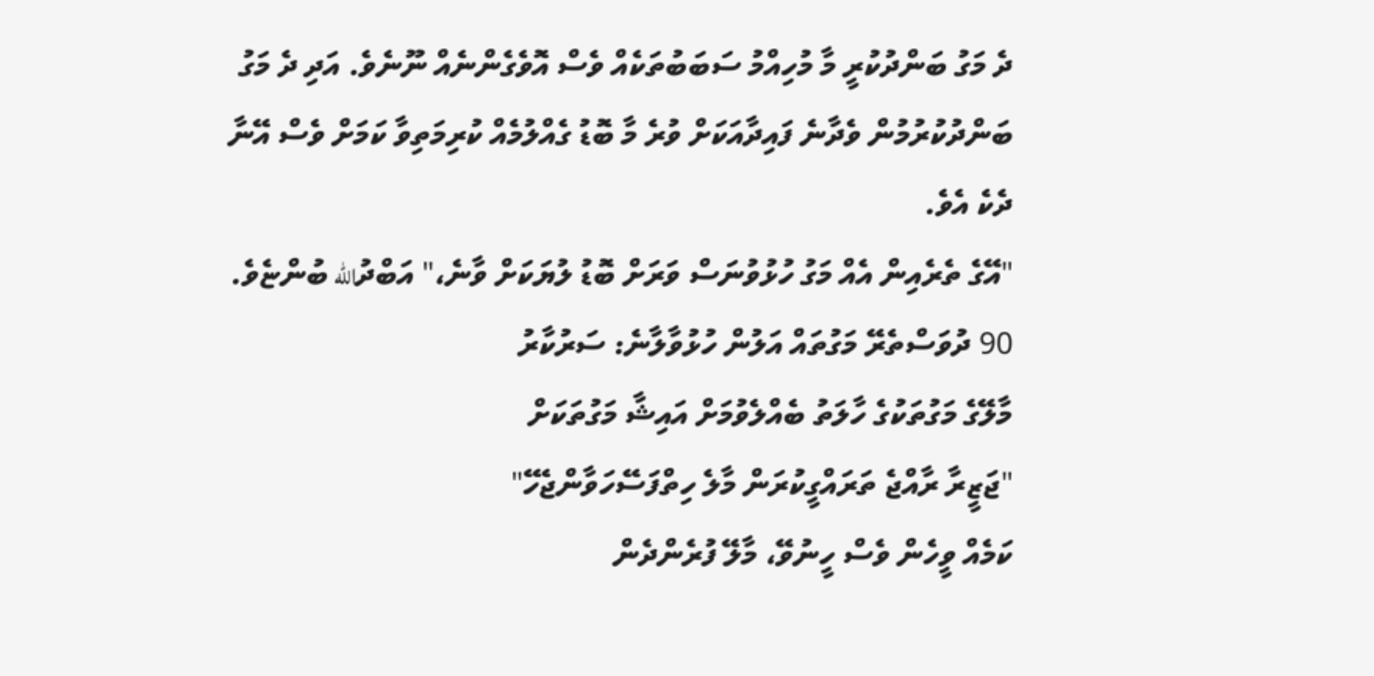ދެ މަގު ބަންދުކުރީ މާ މުހިއްމު ސަބަބުތަކެއް ވެސް އޮވެގެންނެއް ނޫނެވެ. އަދި ދެ މަގު ބަންދުކުރުމުން ވެދާނެ ފައިދާއަކަށް ވުރެ މާ ބޮޑު ގެއްލުމެއް ކުރިމަތިވާ ކަމަށް ވެސް އޭނާ ދެކެ އެވެ.
"އޭގެ ތެރެއިން އެއް މަގު ހުޅުވުނަސް ވަރަށް ބޮޑު ލުޔަކަށް ވާނެ،" އަބްދުالله ބުންޏެވެ.
90 ދުވަސްތެރޭ މަގުތައް އަލުން ހުޅުވާލާނެ: ސަރުކާރު
މާލޭގެ މަގުތަކުގެ ހާލަތު ބެއްލެވުމަށް އައިޝާ މަގުތަކަށް
"ޖަޒީރާ ރާއްޖެ ތަރައްގީކުރަން މާލެ ހިތްފަސޭހަވާންޖެހޭ"
ކަމެއް ވީހެން ވެސް ހީނުވޭ، މާލޭ ފުރެންދެން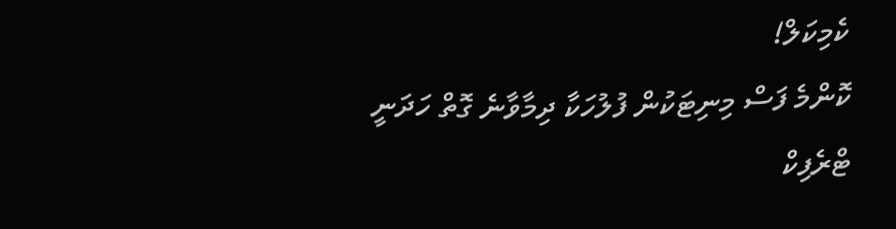ކެމިކަލް!
ކޮންމެ ފަސް މިނިޓަކުން ފުލުހަކާ ދިމާވާނެ ގޮތް ހަދަނީ
ޓްރެފިކް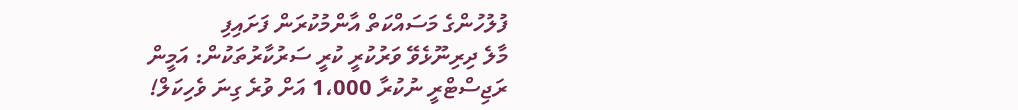ފުލުހުންގެ މަސައްކަތް އާންމުކުރަން ފަށައިފި
މާލެ ދިރިނޫޅެވޭ ވަރުކުރީ ކުރީ ސަރުކާރުތަކުން: އަމީން
ރަޖިސްޓްރީ ނުކުރާ 1،000 އަށް ވުރެ ގިނަ ވެހިކަލް!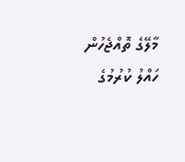މާލޭގެ ތޮއްޖެހުން ހައްލު ކުރުމުގެ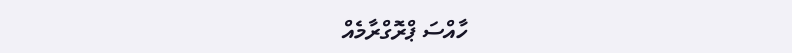ހާއްސަ ޕްރޮގްރާމެއް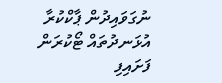ނުގަވައިދުން ޕާކްކުރާ އުޅަނދުތައް ޓޯކުރަން ފަށައިފި